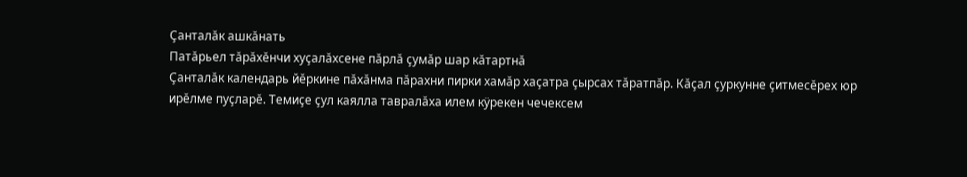Çанталăк ашкăнать
Патăрьел тăрăхĕнчи хуçалăхсене пăрлă çумăр шар кăтартнă
Çанталăк календарь йĕркине пăхăнма пăрахни пирки хамăр хаçатра çырсах тăратпăр. Кăçал çуркунне çитмесĕрех юр ирĕлме пуçларĕ. Темиçе çул каялла тавралăха илем кÿрекен чечексем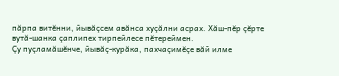пăрпа витĕнни, йывăçсем авăнса хуçăлни асрах. Хăш-пĕр çĕрте вутă-шанка çаплипех тирпейлесе пĕтереймен.
Çу пуçламăшĕнче, йывăç-курăка, пахчаçимĕçе вăй илме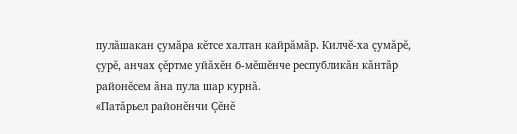пулăшакан çумăра кĕтсе халтан кайрăмăр. Килчĕ-ха çумăрĕ, çурĕ, анчах çĕртме уйăхĕн 6-мĕшĕнче республикăн кăнтăр районĕсем ăна пула шар курнă.
«Патăрьел районĕнчи Çĕнĕ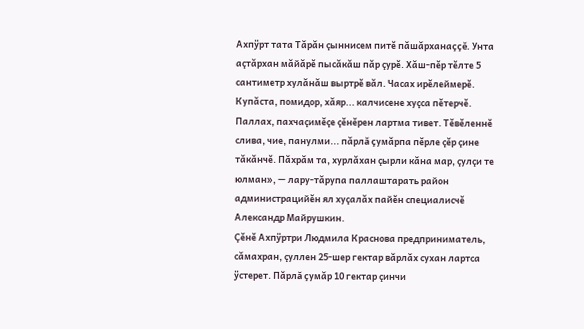Ахпÿрт тата Тăрăн çыннисем питĕ пăшăрханаççĕ. Унта аçтăрхан мăйăрĕ пысăкăш пăр çурĕ. Хăш-пĕр тĕлте 5 сантиметр хулăнăш выртрĕ вăл. Часах ирĕлеймерĕ. Купăста, помидор, хăяр... калчисене хуçса пĕтерчĕ. Паллах, пахчаçимĕçе çĕнĕрен лартма тивет. Тĕвĕленнĕ слива, чие, панулми... пăрлă çумăрпа пĕрле çĕр çине тăкăнчĕ. Пăхрăм та, хурлăхан çырли кăна мар, çулçи те юлман», — лару-тăрупа паллаштарать район администрацийĕн ял хуçалăх пайĕн специалисчĕ Александр Майрушкин.
Çĕнĕ Ахпÿртри Людмила Краснова предприниматель, сăмахран, çуллен 25-шер гектар вăрлăх сухан лартса ÿстерет. Пăрлă çумăр 10 гектар çинчи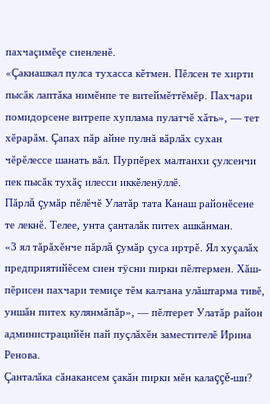пахчаçимĕçе сиенленĕ.
«Çакнашкал пулса тухасса кĕтмен. Пĕлсен те хирти пысăк лаптăка нимĕнпе те витеймĕттĕмĕр. Пахчари помидорсене витрепе хуплама пулатчĕ хăть», — тет хĕрарăм. Çапах пăр айне пулнă вăрлăх сухан чĕрĕлессе шанать вăл. Пурпĕрех малтанхи çулсенчи пек пысăк тухăç илесси иккĕленÿллĕ.
Пăрлă çумăр пĕлĕчĕ Улатăр тата Канаш районĕсене те лекнĕ. Телее, унта çанталăк питех ашкăнман.
«3 ял тăрăхĕнче пăрлă çумăр çуса иртрĕ. Ял хуçалăх предприятийĕсем сиен тÿсни пирки пĕлтермен. Хăш-пĕрисен пахчари темиçе тĕм калчана улăштарма тивĕ, уншăн питех кулянмăпăр», — пĕлтерет Улатăр район администрацийĕн пай пуçлăхĕн заместителĕ Ирина Ренова.
Çанталăка сăнакансем çакăн пирки мĕн калаççĕ-ши?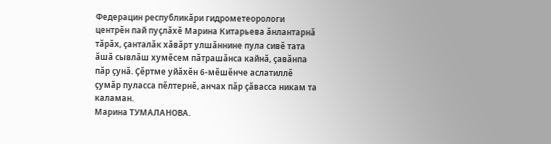Федерацин республикăри гидрометеорологи центрĕн пай пуçлăхĕ Марина Китарьева ăнлантарнă тăрăх, çанталăк хăвăрт улшăннине пула сивĕ тата ăшă сывлăш хумĕсем пăтрашăнса кайнă, çавăнпа пăр çунă. Çĕртме уйăхĕн 6-мĕшĕнче аслатиллĕ çумăр пуласса пĕлтернĕ, анчах пăр çăвасса никам та каламан.
Марина ТУМАЛАНОВА.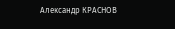Александр КРАСНОВ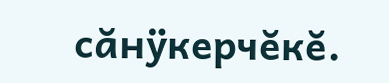сăнÿкерчĕкĕ.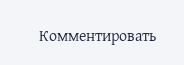Комментировать